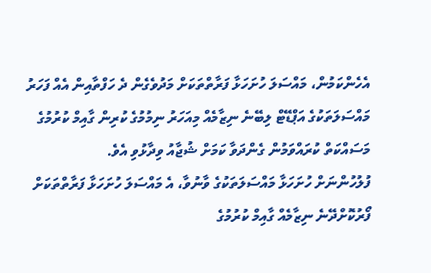އެހެންކަމުން، މައްސަލަ ހުށަހަޅާ ފަރާތްތަކަށް މަދުވެގެން ދެ ހަފްތާއިން އެއް ފަހަރު މައްސަލަތަކުގެ އަޕްޑޭޓް ލިބޭނެ ނިޒާމެއް މިއަހަރު ނިމުމުގެ ކުރިން ގާއިމް ކުރުމުގެ މަސައްކަތް ކުރައްވަމުން ގެންދަވާ ކަމަށް ޝުޖާއު ވިދާޅުވި އެވެ.
ފުލުހުންނަށް ހުށަހަޅާ މައްސަލަތަކުގެ ވާނުވާ، އެ މައްސަލަ ހުށަހަޅާ ފަރާތްތަކަށް ފޯރުކޮށްދޭނެ ނިޒާމެއް ގާއިމް ކުރުމުގެ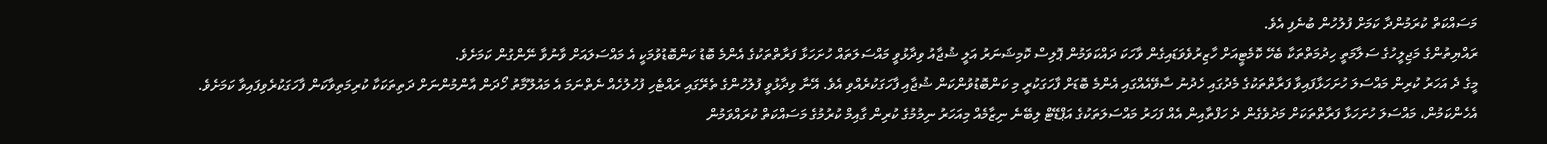މަސައްކަތް ކުރަމުންދާ ކަމަށް ފުލުހުން ބުނެފި އެވެ.
ރައްޔިތުންގެ މަޖިލީހުގެ ސަލާމަތީ ހިދުމަތްތަކާ ބެހޭ ކޮމެޓީއަށް ހާޒިރުވެވަޑައިގެން ވާހަކަ ދައްކަވަމުން ޕޮލިސް ކޮމިޝަނަރު އަލީ ޝުޖާއު ވިދާޅުވީ މައްސަލަތައް ހުށަހަޅާ ފަރާތްތަކުގެ އެންމެ ބޮޑު ކަންބޮޑުވުމަކީ އެ މައްސަލައަށް ވާނުވާ ނޭންގުން ކަމަށެވެ.
މީގެ ދެ އަހަރު ކުރިން މައްސަލަ ހުށަހަޅާފައިވާ ފަރާތްތަކުގެ މެދުގައި ހެދުނު ސާވޭއެއްގައި އެންމެ ބޮޑަށް ފާހަގަކުރީ މި ކަންބޮޑުވުންކަން ޝުޖާއި ފާހަގަކުރެއްވި އެވެ. އޭނާ ވިދާޅުވީ ފުލުހުންގެ ތެރޭގައި ރައްޓެހި ފުހުލުހެއް ނެތްނަމަ އެ މައުލޫމާތު ހޯދަން އާންމުންނަށް ދަތިތަކަކާ ކުރިމަތިވާކަން ފާހަގަކުރެވިފައިވާ ކަމަށެވެ.
އެހެންކަމުން، މައްސަލަ ހުށަހަޅާ ފަރާތްތަކަށް މަދުވެގެން ދެ ހަފްތާއިން އެއް ފަހަރު މައްސަލަތަކުގެ އަޕްޑޭޓް ލިބޭނެ ނިޒާމެއް މިއަހަރު ނިމުމުގެ ކުރިން ގާއިމް ކުރުމުގެ މަސައްކަތް ކުރައްވަމުން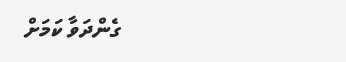ގެންދަވާ ކަމަށް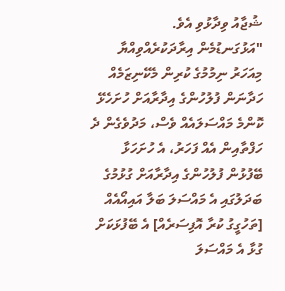ޝުޖާއު ވިދާޅުވި އެވެ.
"އަޅުގަނޑުމެން އިރާދަކުރެއްވިއްޔާ މިއަހަރު ނިމުމުގެ ކުރިން މެކޭނިޒަމެއް ހަދާނަން ފުލުހުންގެ އިދާރާއަށް ހުށަހެޅޭ ކޮންމެ މައްސަލައެއް ވެސް، މަދުވެގެން ދެ ހަފްތާއިން އެއް ފަހަރު، އެ ހުށަހަޅާ ބޭފުޅުން ފުލުހުންގެ އިދާރާއަށް ގުޅުމުގެ ބަދަލުގައި އެ މައްސަލަ ބަލާ އައިއޯއެއް [ތަހުގީގު ކުރާ އޮފިސަރެއް] އެ ބޭފުޅަކަށް ގުޅާ އެ މައްސަލަ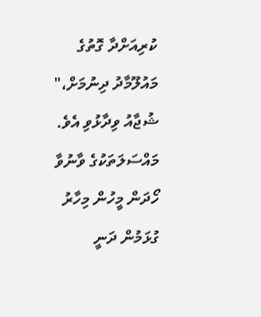ކުރިއަށްދާ ގޮތުގެ މައުލޫމާދު ދިނުމަށް،" ޝުޖާއު ވިދާޅުވި އެވެ.
މައްސަލަތަކުގެ ވާނުވާ ހޯދަން މީހުން މިހާރު ގުޅަމުން ދަނީ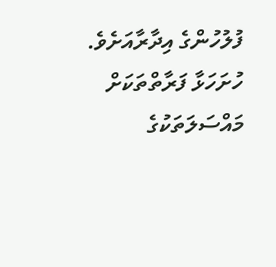ފުލުހުންގެ އިދާރާއަށެވެ. ހުށަހަޅާ ފަރާތްތަކަށް މައްސަލަތަކުގެ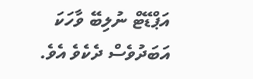އަޕްޑޭޓް ނުލިބޭ ވާހަކަ އަބަދުވެސް ދެކެވެ އެވެ.